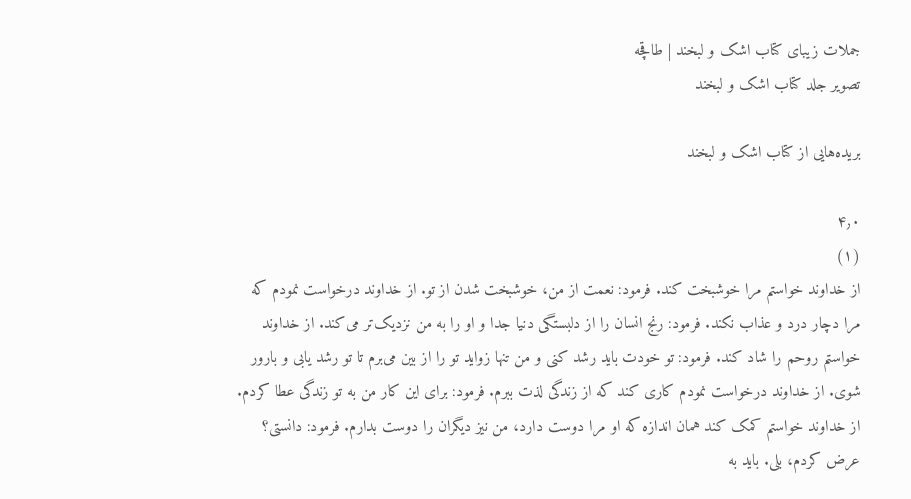جملات زیبای کتاب اشک و لبخند | طاقچه
تصویر جلد کتاب اشک و لبخند

بریده‌هایی از کتاب اشک و لبخند

۴٫۰
(۱)
از خداوند خواستم مرا خوشبخت کند. فرمود: نعمت از من، خوشبخت شدن از تو. از خداوند درخواست نمودم که مرا دچار درد و عذاب نکند. فرمود: رنج انسان را از دلبستگی دنیا جدا و او را به من نزدیک‌تر می‌کند. از خداوند خواستم روحم را شاد کند. فرمود: تو خودت باید رشد کنی و من تنها زواید تو را از بین می‌برم تا تو رشد یابی و بارور شوی. از خداوند درخواست نمودم کاری کند که از زندگی لذت ببرم. فرمود: برای این کار من به تو زندگی عطا کردم. از خداوند خواستم کمک کند همان اندازه که او مرا دوست دارد، من نیز دیگران را دوست بدارم. فرمود: دانستی؟ عرض کردم، بلی. باید به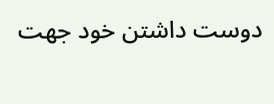دوست داشتن خود جهت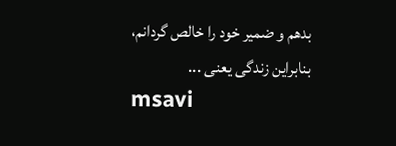بدهم و ضمیر خود را خالص گردانم، بنابراین زندگی یعنی ...
msavi